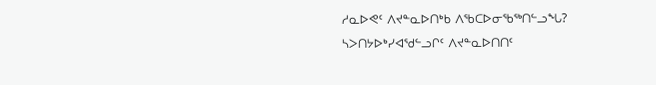ᓱᓇᐅᕙᑦ ᐱᔪᓐᓇᐅᑎᒃᑲ ᐱᖃᑕᐅᓂᖃᖅᑎᓪᓗᖓ?
ᓴᐳᑎᔭᐅᒃᓯᐊᖁᓪᓗᒋᑦ ᐱᔪᓐᓇᐅᑎᑎᑦ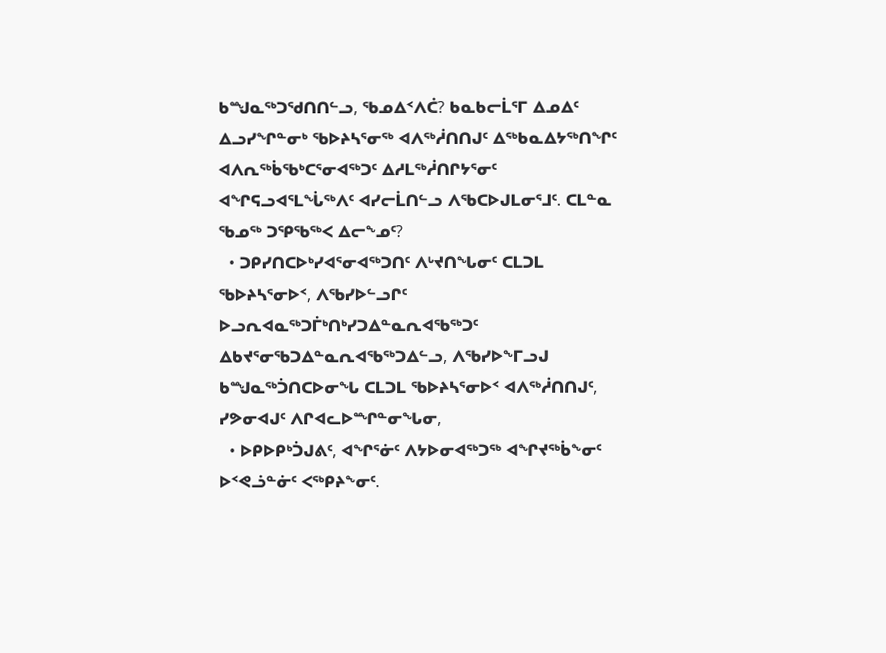ᑲᙳᓇᖅᑐᖁᑎᑎᓪᓗ, ᖃᓄᐃᑉᐱᑖ? ᑲᓇᑲᓕᒫᕐᒥ ᐃᓄᐃᑦ ᐃᓗᓯᖏᓐᓂᒃ ᖃᐅᔨᓴᕐᓂᖅ ᐊᐱᖅᓲᑎᑎᒍᑦ ᐃᖅᑲᓇᐃᔭᖅᑎᖏᑦ ᐊᐱᕆᖅᑳᖃᒃᑕᕐᓂᐊᖅᑐᑦ ᐃᓱᒪᖅᓲᑎᒋᔭᕐᓂᑦ ᐊᖏᕋᓗᐊᕐᒪᖔᖅᐱᑦ ᐊᓯᓕᒫᑎᓪᓗ ᐱᖃᑕᐅᒍᒪᓂᕐᒧᑦ. ᑕᒪᓐᓇ ᖃᓄᖅ ᑐᕿᖃᖅᐸ ᐃᓕᖕᓄᑦ?
  • ᑐᑭᓯᑎᑕᐅᒃᓯᐊᕐᓂᐊᖅᑐᑎᑦ ᐱᒡᔪᑎᖓᓂᑦ ᑕᒪᑐᒪ ᖃᐅᔨᓴᕐᓂᐅᑉ, ᐱᖃᓯᐅᓪᓗᒋᑦ ᐅᓗᕆᐊᓇᖅᑐᒦᒃᑎᒃᓯᑐᐃᓐᓇᕆᐊᖃᖅᑐᑦ ᐃᑲᔪᕐᓂᖃᑐᐃᓐᓇᕆᐊᖃᖅᑐᐃᓪᓗ, ᐱᖃᓯᐅᖕᒥᓗᒍ ᑲᙳᓇᖅᑑᑎᑕᐅᓂᖓ ᑕᒪᑐᒪ ᖃᐅᔨᓴᕐᓂᐅᑉ ᐊᐱᖅᓲᑎᑎᒍᑦ, ᓯᕗᓂᐊᒍᑦ ᐱᒋᐊᓚᐅᙱᓐᓂᖓᓂ,
  • ᐅᑭᐅᑭᒃᑑᒍᕕᑦ, ᐊᖏᕐᓃᑦ ᐱᔭᐅᓂᐊᖅᑐᖅ ᐊᖏᔪᖅᑳᖕᓂᑦ ᐅᑉᕙᓘᓐᓃᑦ ᐸᖅᑭᔨᖕᓂᑦ.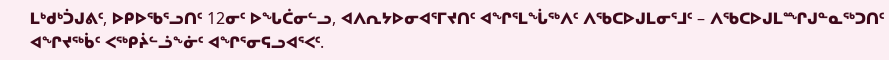ᒪᒃᑯᒃᑑᒍᕕᑦ, ᐅᑭᐅᖃᕐᓗᑎᑦ 12ᓂᑦ ᐅᖓᑖᓂᓪᓗ, ᐊᐱᕆᔭᐅᓂᐊᕐᒥᔪᑎᑦ ᐊᖏᕐᒪᖔᖅᐱᑦ ᐱᖃᑕᐅᒍᒪᓂᕐᒧᑦ – ᐱᖃᑕᐅᒍᒪᙱᒍᓐᓇᖅᑐᑎᑦ ᐊᖏᔪᖅᑳᑦ ᐸᖅᑭᔩᓪᓘᖕᓃᑦ ᐊᖏᕐᓂᕋᓗᐊᕐᐸᑦ.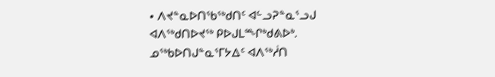• ᐱᔪᓐᓇᐅᑎᖃᖅᑯᑎᑦ ᐊᓪᓗᕈᓐᓇᕐᓗᒍ ᐊᐱᖅᑯᑎᐅᔪᖅ ᑭᐅᒍᒪᙱᒃᑯᕕᐅᒃ. ᓄᖅᑲᐅᑎᒍᓐᓇᕐᒥᔭᐃᑦ ᐊᐱᖅᓲᑎ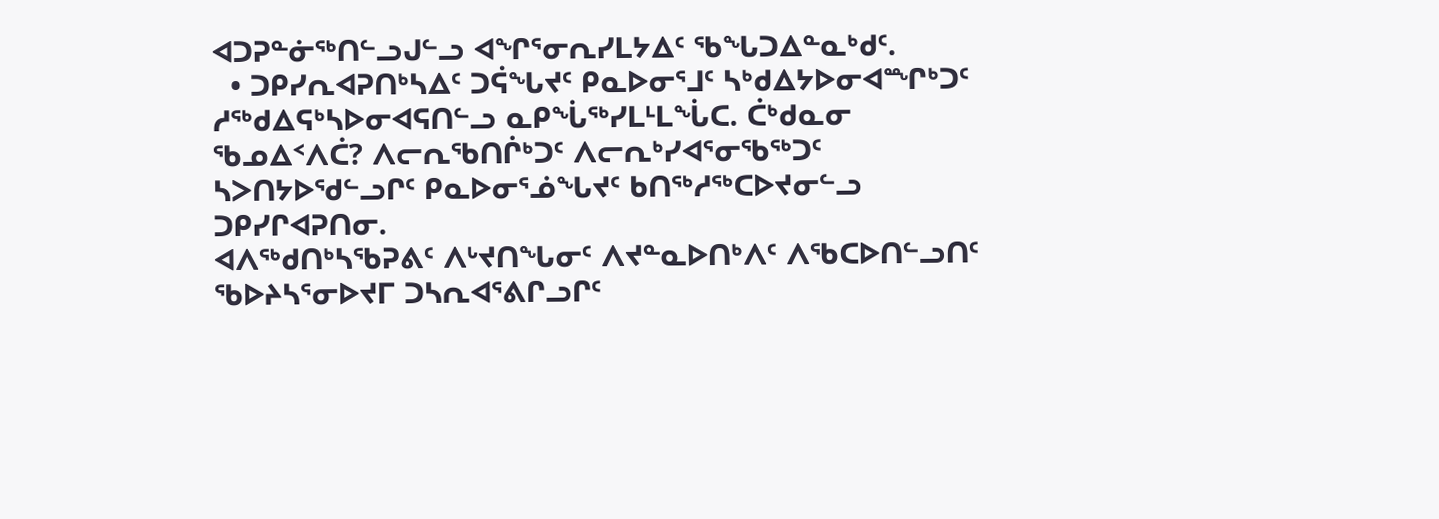ᐊᑐᕈᓐᓃᖅᑎᓪᓗᒍᓪᓗ ᐊᖏᕐᓂᕆᓯᒪᔭᐃᑦ ᖃᖓᑐᐃᓐᓇᒃᑯᑦ.
  • ᑐᑭᓯᕆᐊᕈᑎᒃᓴᐃᑦ ᑐᕌᖓᔪᑦ ᑭᓇᐅᓂᕐᒧᑦ ᓴᒃᑯᐃᔭᐅᓂᐊᙱᒃᑐᑦ ᓱᖅᑯᐃᕋᒃᓴᐅᓂᐊᕋᑎᓪᓗ ᓇᑭᖔᖅᓯᒪᒻᒪᖔᑕ. ᑖᒃᑯᓇᓂ ᖃᓄᐃᑉᐱᑖ? ᐱᓕᕆᖃᑎᒌᒃᑐᑦ ᐱᓕᕆᒃᓯᐊᕐᓂᖃᖅᑐᑦ ᓴᐳᑎᔭᐅᖁᓪᓗᒋᑦ ᑭᓇᐅᓂᕐᓅᖓᔪᑦ ᑲᑎᖅᓱᖅᑕᐅᔪᓂᓪᓗ ᑐᑭᓯᒋᐊᕈᑎᓂ.
ᐊᐱᖅᑯᑎᒃᓴᖃᕈᕕᑦ ᐱᒡᔪᑎᖓᓂᑦ ᐱᔪᓐᓇᐅᑎᒃᐱᑦ ᐱᖃᑕᐅᑎᓪᓗᑎᑦ ᖃᐅᔨᓴᕐᓂᐅᔪᒥ ᑐᓴᕆᐊᕐᕕᒋᓗᒋᑦ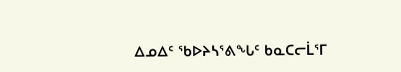ᐃᓄᐃᑦ ᖃᐅᔨᓴᕐᕕᖓᑦ ᑲᓇᑕᓕᒫᕐᒥ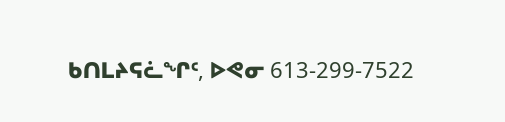ᑲᑎᒪᔨᕋᓛᖏᑦ, ᐅᕙᓂ 613-299-7522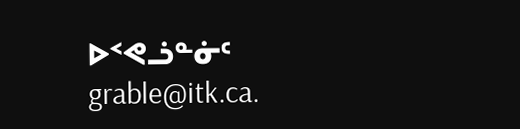ᐅᑉᕙᓘᓐᓃᑦ grable@itk.ca.